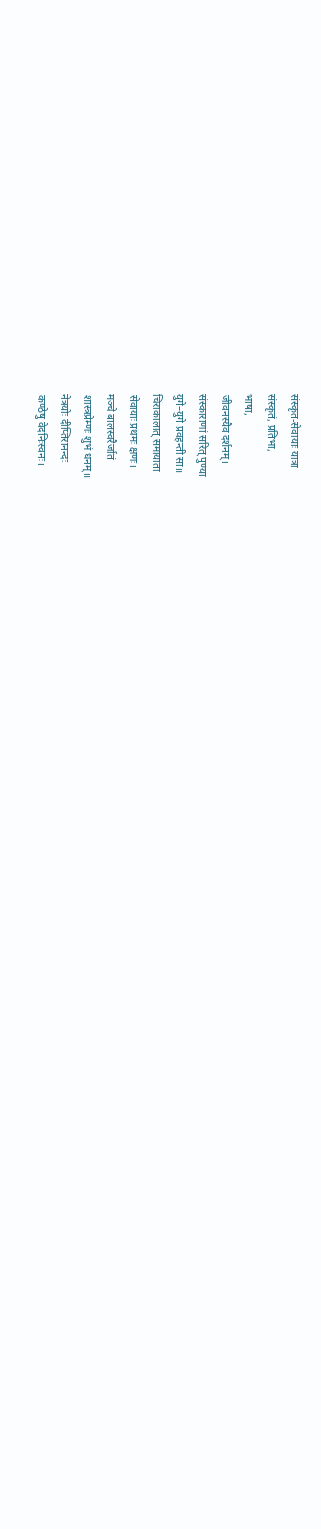संस्कृत-सेवायाः यात्रा
संस्कृतं, प्रतिभा,
भाषा,
जीवनस्यैव दर्शनम्।
संस्काराणां सरित् पुण्या
युगे–युगे प्रवहन्ती सा॥
चिराकालात् समायाता
सेवायाः प्रथमः क्षणः।
मञ्चे बालस्वरैर्जातं
शास्त्रप्रेम्णः शुभं धनम्॥
नेत्रयोः दीप्तिरानन्दः
कण्ठेषु वेदनिःस्वनः।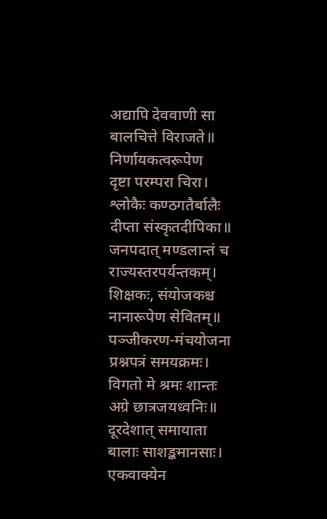अद्यापि देववाणी सा
बालचित्ते विराजते॥
निर्णायकत्वरूपेण
दृष्टा परम्परा चिरा।
श्लोकैः कण्ठगतैर्बालैः
दीप्ता संस्कृतदीपिका॥
जनपदात् मण्डलान्तं च
राज्यस्तरपर्यन्तकम्।
शिक्षकः, संयोजकश्च
नानारूपेण सेवितम्॥
पञ्जीकरण-मंचयोजना
प्रश्नपत्रं समयक्रमः।
विगतो मे श्रमः शान्तः
अग्रे छात्रजयध्वनिः॥
दूरदेशात् समायाता
बालाः साशङ्कमानसाः।
एकवाक्येन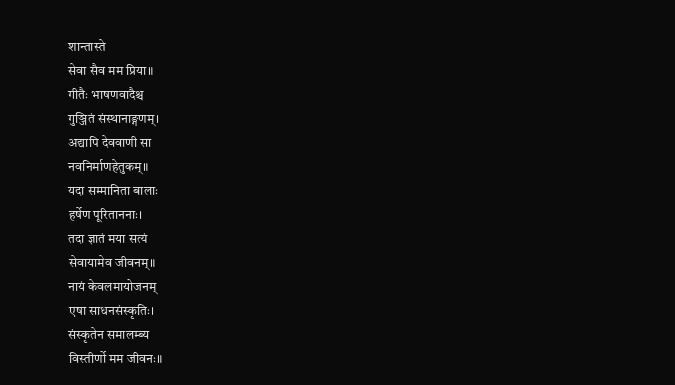शान्तास्ते
सेवा सैव मम प्रिया॥
गीतैः भाषणवादैश्च
गुञ्जितं संस्थानाङ्गणम्।
अद्यापि देववाणी सा
नवनिर्माणहेतुकम्॥
यदा सम्मानिता बालाः
हर्षेण पूरिताननाः।
तदा ज्ञातं मया सत्यं
सेवायामेव जीवनम्॥
नायं केवलमायोजनम्
एषा साधनसंस्कृतिः।
संस्कृतेन समालम्ब्य
विस्तीर्णो मम जीवनः॥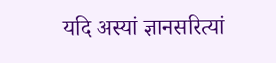यदि अस्यां ज्ञानसरित्यां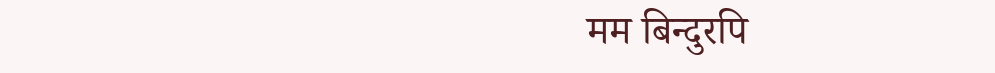मम बिन्दुरपि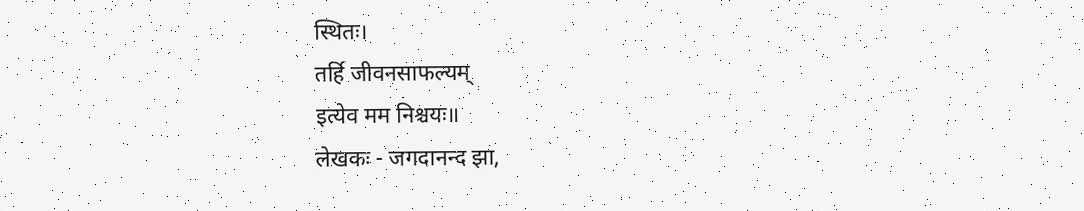स्थितः।
तर्हि जीवनसाफल्यम्
इत्येव मम निश्चयः॥
लेखकः - जगदानन्द झा,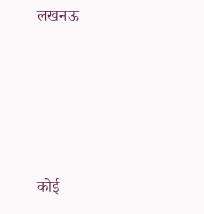लखनऊ





कोई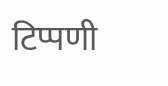टिप्पणी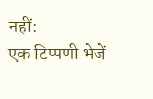नहीं:
एक टिप्पणी भेजें